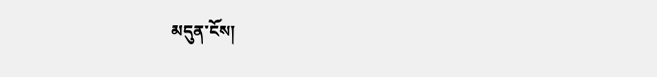མདུན་ངོས།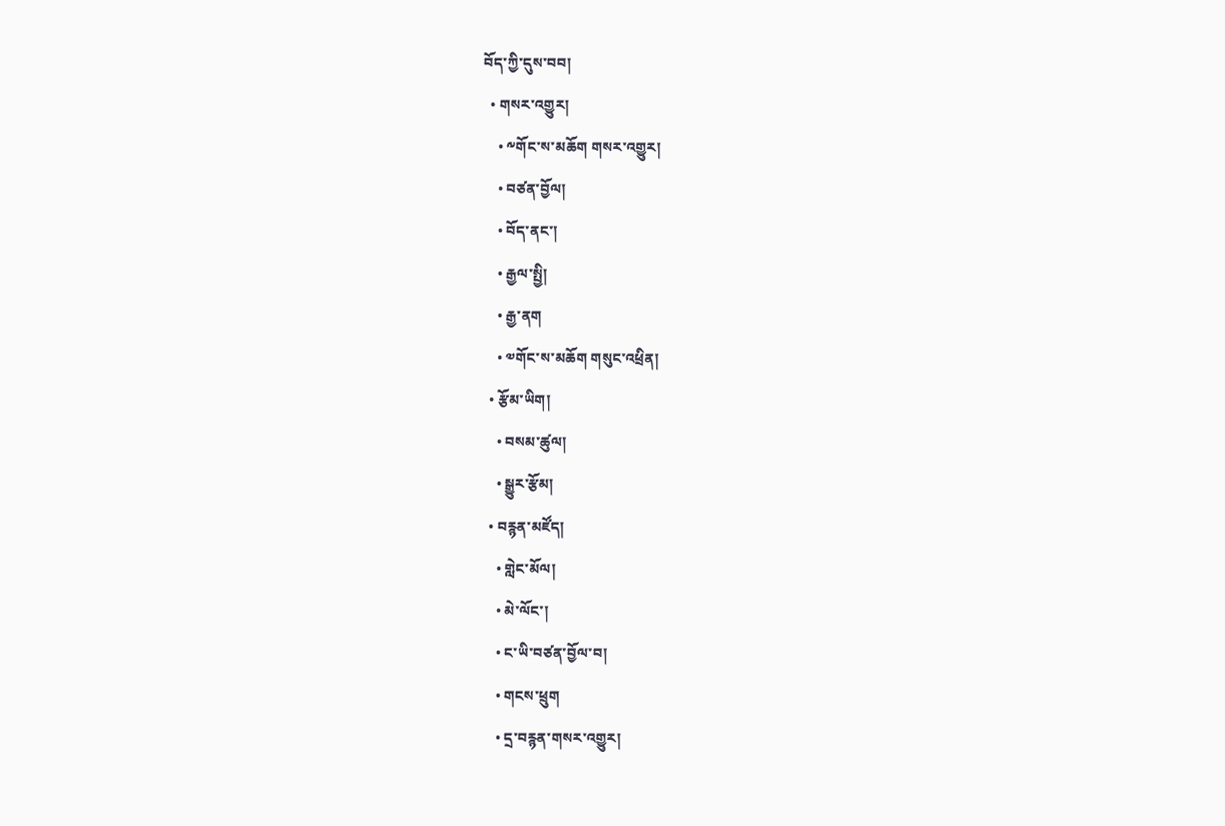བོད་ཀྱི་དུས་བབ།
  • གསར་འགྱུར།
    • ༸གོང་ས་མཆོག གསར་འགྱུར།
    • བཙན་བྱོལ།
    • བོད་ནང་།
    • རྒྱལ་སྤྱི།
    • རྒྱ་ནག
    • ༧གོང་ས་མཆོག གསུང་འཕྲིན།
  • རྩོམ་ཡིག།
    • བསམ་ཚུལ།
    • སྒྱུར་རྩོམ།
  • བརྙན་མཛོད།
    • གླེང་མོལ།
    • མེ་ལོང་།
    • ང་ཡི་བཙན་བྱོལ་བ།
    • གངས་ཕྲུག
    • དྲ་བརྙན་གསར་འགྱུར།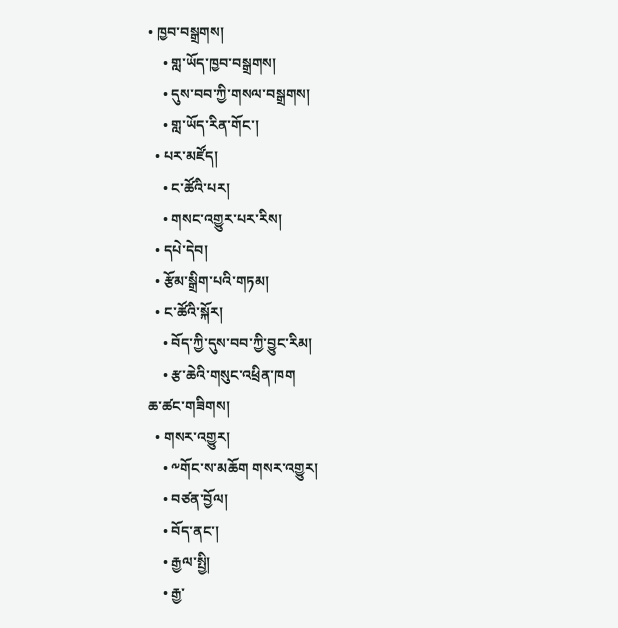• ཁྱབ་བསྒྲགས།
    • གླ་ཡོད་ཁྱབ་བསྒྲགས།
    • དུས་བབ་ཀྱི་གསལ་བསྒྲགས།
    • གླ་ཡོད་རིན་གོང་།
  • པར་མཛོད།
    • ང་ཚོའི་པར།
    • གསང་འགྱུར་པར་རིས།
  • དཔེ་དེབ།
  • རྩོམ་སྒྲིག་པའི་གཏམ།
  • ང་ཚོའི་སྐོར།
    • བོད་ཀྱི་དུས་བབ་ཀྱི་བྱུང་རིམ།
    • རྩ་ཆེའི་གསུང་འཕྲིན་ཁག
ཆ་ཚང་གཟིགས།
  • གསར་འགྱུར།
    • ༸གོང་ས་མཆོག གསར་འགྱུར།
    • བཙན་བྱོལ།
    • བོད་ནང་།
    • རྒྱལ་སྤྱི།
    • རྒྱ་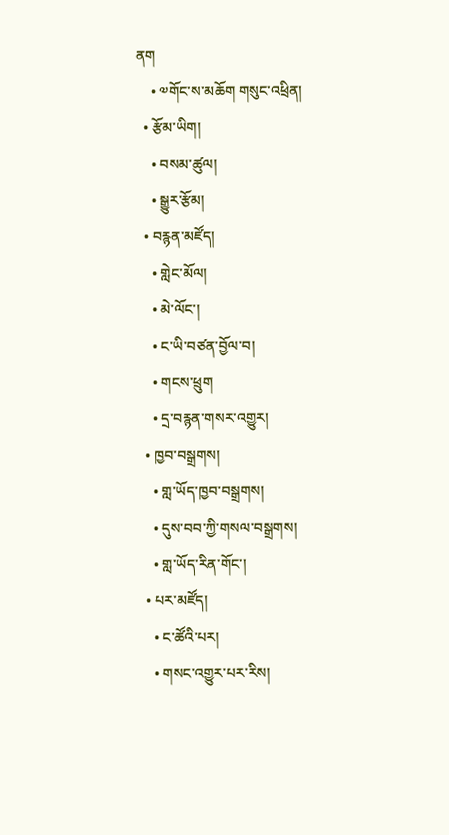ནག
    • ༧གོང་ས་མཆོག གསུང་འཕྲིན།
  • རྩོམ་ཡིག།
    • བསམ་ཚུལ།
    • སྒྱུར་རྩོམ།
  • བརྙན་མཛོད།
    • གླེང་མོལ།
    • མེ་ལོང་།
    • ང་ཡི་བཙན་བྱོལ་བ།
    • གངས་ཕྲུག
    • དྲ་བརྙན་གསར་འགྱུར།
  • ཁྱབ་བསྒྲགས།
    • གླ་ཡོད་ཁྱབ་བསྒྲགས།
    • དུས་བབ་ཀྱི་གསལ་བསྒྲགས།
    • གླ་ཡོད་རིན་གོང་།
  • པར་མཛོད།
    • ང་ཚོའི་པར།
    • གསང་འགྱུར་པར་རིས།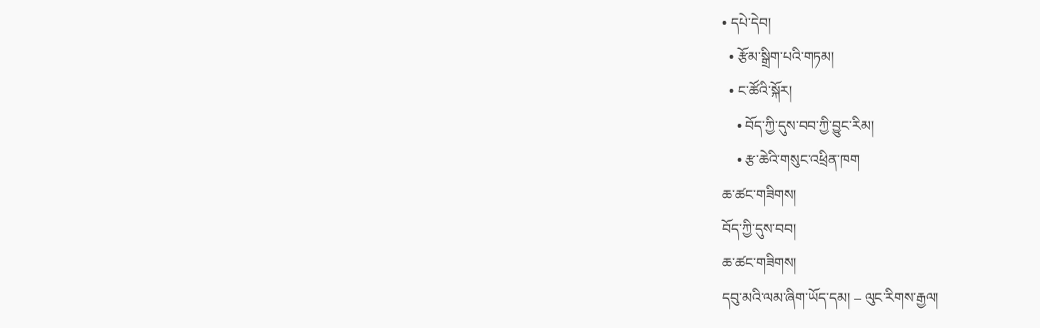• དཔེ་དེབ།
  • རྩོམ་སྒྲིག་པའི་གཏམ།
  • ང་ཚོའི་སྐོར།
    • བོད་ཀྱི་དུས་བབ་ཀྱི་བྱུང་རིམ།
    • རྩ་ཆེའི་གསུང་འཕྲིན་ཁག
ཆ་ཚང་གཟིགས།
བོད་ཀྱི་དུས་བབ།
ཆ་ཚང་གཟིགས།
དབུ་མའི་ལམ་ཞིག་ཡོད་དམ། – ལུང་རིགས་རྒྱལ།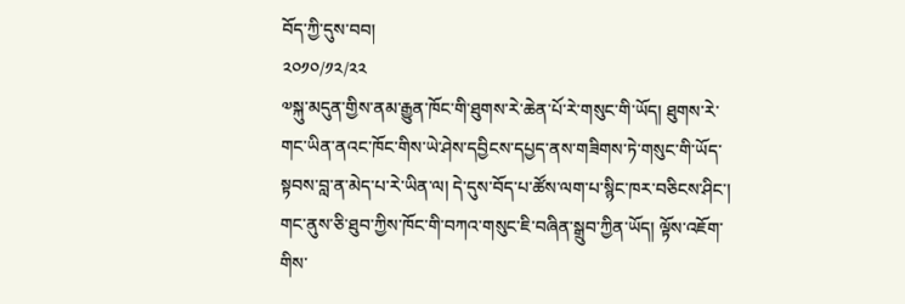བོད་ཀྱི་དུས་བབ།
༢༠༡༠/༡༢/༢༢
༧སྐུ་མདུན་གྱིས་ནམ་རྒྱུན་ཁོང་གི་ཐུགས་རེ་ཆེན་པོ་རེ་གསུང་གི་ཡོད། ཐུགས་རེ་གང་ཡིན་ནའང་ཁོང་གིས་ཡེ་ཤེས་དབྱིངས་དཔྱད་ནས་གཟིགས་ཏེ་གསུང་གི་ཡོད་སྟབས་བླ་ན་མེད་པ་རེ་ཡིན་ལ། དེ་དུས་བོད་པ་ཚོས་ལག་པ་སྙིང་ཁར་བཅིངས་ཤིང་། གང་ནུས་ཅི་ཐུབ་ཀྱིས་ཁོང་གི་བཀའ་གསུང་ཇི་བཞིན་སྒྲུབ་ཀྱིན་ཡོད། ལྟོས་འཇོག་གིས་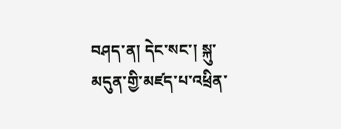བཤད་ན། དེང་སང་། སྐུ་མདུན་གྱི་མཛད་པ་འཕྲིན་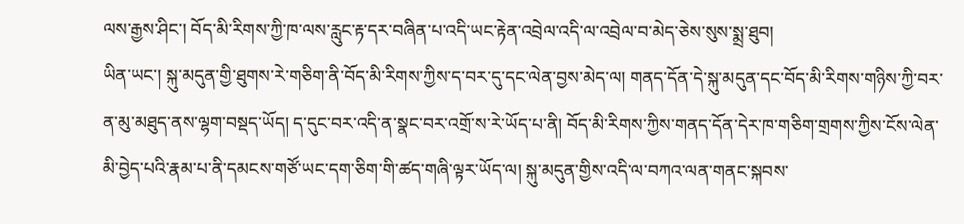ལས་རྒྱས་ཤིང་། བོད་མི་རིགས་ཀྱི་ཁ་ལས་རླུང་རྟ་དར་བཞིན་པ་འདི་ཡང་རྟེན་འབྲེལ་འདི་ལ་འབྲེལ་བ་མེད་ཅེས་སུས་སྨྲ་ཐུབ།
ཡིན་ཡང་། སྐུ་མདུན་གྱི་ཐུགས་རེ་གཅིག་ནི་བོད་མི་རིགས་ཀྱིས་ད་བར་དུ་དང་ལེན་བྱས་མེད་ལ། གནད་དོན་དེ་སྐུ་མདུན་དང་བོད་མི་རིགས་གཉིས་ཀྱི་བར་ན་མུ་མཐུད་ནས་ལྷག་བསྡད་ཡོད། ད་དུང་བར་འདི་ན་སྣང་བར་འགྲོ་ས་རེ་ཡོད་པ་ནི། བོད་མི་རིགས་ཀྱིས་གནད་དོན་དེར་ཁ་གཅིག་གྲགས་ཀྱིས་ངོས་ལེན་མི་བྱེད་པའི་རྣམ་པ་ནི་དམངས་གཙོ་ཡང་དག་ཅིག་གི་ཚད་གཞི་ལྟར་ཡོད་ལ། སྐུ་མདུན་གྱིས་འདི་ལ་བཀའ་ལན་གནང་སྐབས་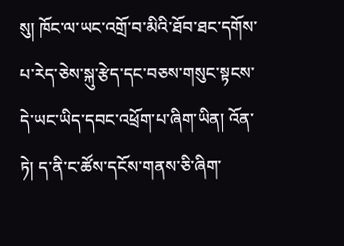སུ། ཁོང་ལ་ཡང་འགྲོ་བ་མིའི་ཐོབ་ཐང་དགོས་པ་རེད་ཅེས་སྐུ་རྩེད་དང་བཅས་གསུང་སྟངས་དེ་ཡང་ཡིད་དབང་འཕྲོག་པ་ཞིག་ཡིན། འོན་ཏེ། ད་ནི་ང་ཚོས་དངོས་གནས་ཅི་ཞིག་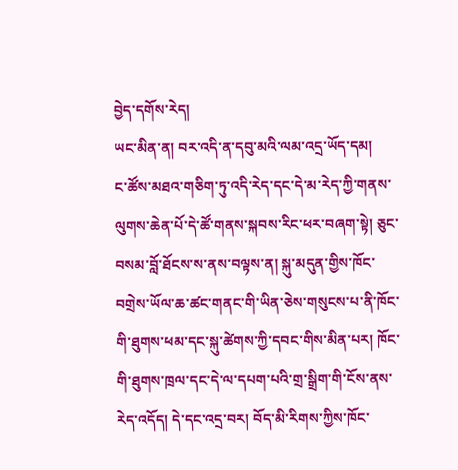བྱེད་དགོས་རེད།
ཡང་མིན་ན། བར་འདི་ན་དབུ་མའི་ལམ་འདྲ་ཡོད་དམ།
ང་ཚོས་མཐའ་གཅིག་ཏུ་འདི་རེད་དང་དེ་མ་རེད་ཀྱི་གནས་ལུགས་ཆེན་པོ་དེ་ཚོ་གནས་སྐབས་རིང་ཕར་བཞག་སྟེ། ཅུང་བསམ་བློ་ཐོངས་ས་ནས་བལྟས་ན། སྐུ་མདུན་གྱིས་ཁོང་བགྲེས་ཡོལ་ཆ་ཚང་གནང་གི་ཡིན་ཅེས་གསུངས་པ་ནི་ཁོང་གི་ཐུགས་ཕམ་དང་སྐུ་ཚེགས་ཀྱི་དབང་གིས་མིན་པར། ཁོང་གི་ཐུགས་ཁྲལ་དང་དེ་ལ་དཔག་པའི་གྲ་སྒྲིག་གི་ངོས་ནས་རེད་འདོད། དེ་དང་འདྲ་བར། བོད་མི་རིགས་ཀྱིས་ཁོང་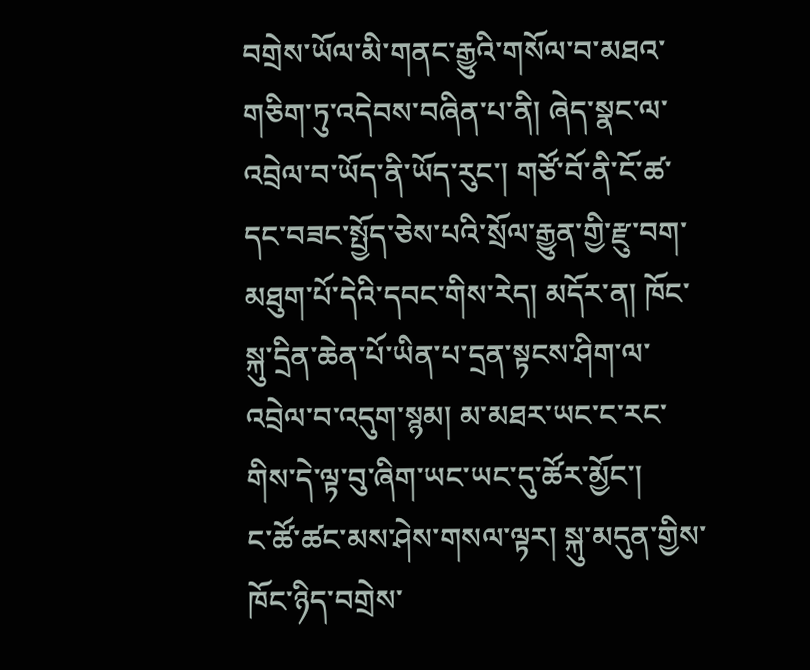བགྲེས་ཡོལ་མི་གནང་རྒྱུའི་གསོལ་བ་མཐའ་གཅིག་ཏུ་འདེབས་བཞིན་པ་ནི། ཞེད་སྣང་ལ་འབྲེལ་བ་ཡོད་ནི་ཡོད་རུང་། གཙོ་བོ་ནི་ངོ་ཚ་དང་བཟང་སྤྱོད་ཅེས་པའི་སྲོལ་རྒྱུན་གྱི་རྫུ་བག་མཐུག་པོ་དེའི་དབང་གིས་རེད། མདོར་ན། ཁོང་སྐུ་དྲིན་ཆེན་པོ་ཡིན་པ་དྲན་སྟངས་ཤིག་ལ་འབྲེལ་བ་འདུག་སྙམ། མ་མཐར་ཡང་ང་རང་གིས་དེ་ལྟ་བུ་ཞིག་ཡང་ཡང་དུ་ཚོར་མྱོང་།
ང་ཚོ་ཚང་མས་ཤེས་གསལ་ལྟར། སྐུ་མདུན་གྱིས་ཁོང་ཉིད་བགྲེས་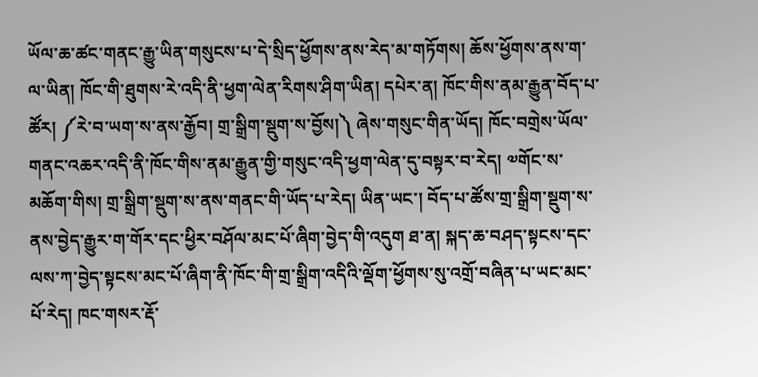ཡོལ་ཆ་ཚང་གནང་རྒྱུ་ཡིན་གསུངས་པ་དེ་སྲིད་ཕྱོགས་ནས་རེད་མ་གཏོགས། ཆོས་ཕྱོགས་ནས་ག་ལ་ཡིན། ཁོང་གི་ཐུགས་རེ་འདི་ནི་ཕྱག་ལེན་རིགས་ཤིག་ཡིན། དཔེར་ན། ཁོང་གིས་ནམ་རྒྱུན་བོད་པ་ཚོར། ༼རེ་བ་ཡག་ས་ནས་རྒྱོབ། གྲ་སྒྲིག་སྡུག་ས་བྱོས།༽ ཞེས་གསུང་གིན་ཡོད། ཁོང་བགྲེས་ཡོལ་གནང་འཆར་འདི་ནི་ཁོང་གིས་ནམ་རྒྱུན་གྱི་གསུང་འདི་ཕྱག་ལེན་དུ་བསྟར་བ་རེད། ༧གོང་ས་མཆོག་གིས། གྲ་སྒྲིག་སྡུག་ས་ནས་གནང་གི་ཡོད་པ་རེད། ཡིན་ཡང་། བོད་པ་ཚོས་གྲ་སྒྲིག་སྡུག་ས་ནས་བྱེད་རྒྱུར་ག་གོར་དང་ཕྱིར་བཤོལ་མང་པོ་ཞིག་བྱེད་གི་འདུག ཐ་ན། སྐད་ཆ་བཤད་སྟངས་དང་ལས་ཀ་བྱེད་སྟངས་མང་པོ་ཞིག་ནི་ཁོང་གི་གྲ་སྒྲིག་འདིའི་ལྡོག་ཕྱོགས་སུ་འགྲོ་བཞིན་པ་ཡང་མང་པོ་རེད། ཁང་གསར་རྡོ་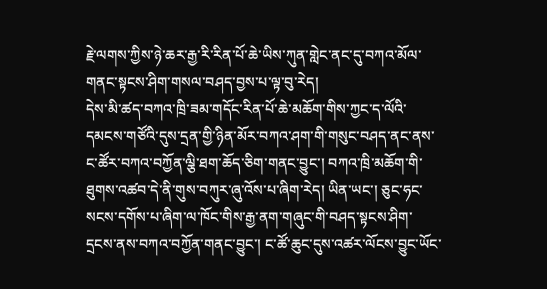རྗེ་ལགས་ཀྱིས་ཉེ་ཆར་རྒྱ་རི་རིན་པོ་ཆེ་ཡིས་ཀུན་གླེང་ནང་དུ་བཀའ་མོལ་གནང་སྟངས་ཤིག་གསལ་བཤད་བྱས་པ་ལྟ་བུ་རེད།
དེས་མི་ཚད་བཀའ་ཁྲི་ཟམ་གདོང་རིན་པོ་ཆེ་མཆོག་གིས་ཀྱང་ད་ལོའི་དམངས་གཙོའི་དུས་དྲན་གྱི་ཉིན་མོར་བཀའ་ཤག་གི་གསུང་བཤད་ནང་ནས་ང་ཚོར་བཀའ་བཀྱོན་ལྕི་ཐག་ཆོད་ཅིག་གནང་བྱུང་། བཀའ་ཁྲི་མཆོག་གི་ཐུགས་འཚབ་དེ་ནི་གུས་བཀུར་ཞུ་འོས་པ་ཞིག་རེད། ཡིན་ཡང་། ཅུང་ཧང་སངས་དགོས་པ་ཞིག་ལ་ཁོང་གིས་རྒྱ་ནག་གཞུང་གི་བཤད་སྟངས་ཤིག་དྲངས་ནས་བཀའ་བཀྱོན་གནང་བྱུང་། ང་ཚོ་ཆུང་དུས་འཚར་ལོངས་བྱུང་ཡོང་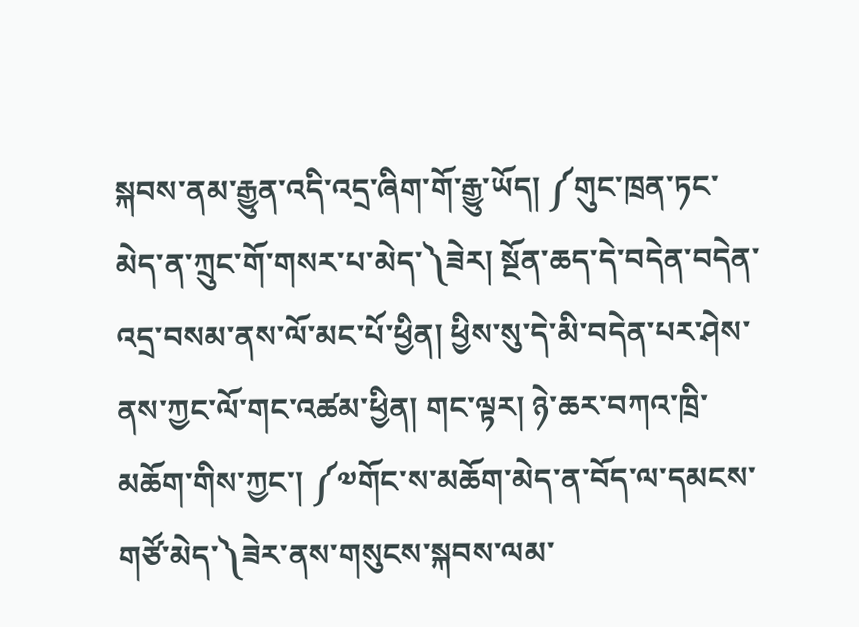སྐབས་ནམ་རྒྱུན་འདི་འདྲ་ཞིག་གོ་རྒྱུ་ཡོད། ༼གུང་ཁྲན་ཏང་མེད་ན་ཀྲུང་གོ་གསར་པ་མེད་༽ཟེར། སྔོན་ཆད་དེ་བདེན་བདེན་འདྲ་བསམ་ནས་ལོ་མང་པོ་ཕྱིན། ཕྱིས་སུ་དེ་མི་བདེན་པར་ཤེས་ནས་ཀྱང་ལོ་གང་འཚམ་ཕྱིན། གང་ལྟར། ཉེ་ཆར་བཀའ་ཁྲི་མཆོག་གིས་ཀྱང་། ༼༧གོང་ས་མཆོག་མེད་ན་བོད་ལ་དམངས་གཙོ་མེད་༽ཟེར་ནས་གསུངས་སྐབས་ལམ་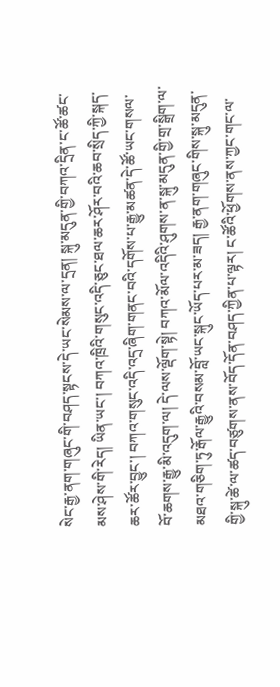སེང་རྒྱ་ནག་གཞུང་གི་བཤད་སྟངས་དེ་ཡང་སེམས་ལ་དྲན། སྐུ་མདུན་གྱི་བཀའ་དྲིན་ང་ཚོ་ཚང་མས་ཤེས་གི་རེད། ཡིན་ཡང་། བཀའ་ཁྲིའི་གསུང་འདི་ཅུང་ཐལ་ཆར་ཤོར་བའི་ཆབ་སྲིད་ཀྱི་སྐད་ཆར་ཚོར་བྱུང་། བཀའ་གསུང་འདི་འདྲ་ཞིག་གནང་བའི་དགོས་པ་རྒྱུ་མཚན་དེ་ཚོ་ཡང་གསལ་བོ་ཆགས་རྒྱུ་མི་འདུག་ལ། དེ་ལས་ལྡོག་སྟེ། བཀའ་མོལ་འདིའི་ཤུགས་ན་སྐུ་མདུན་གྱི་གྲ་སྒྲིག་ལ་མཐའ་གཅིག་ཏུ་རྒོལ་རྒྱུའི་བསམ་བློ་ཡང་སྐུང་ཡོད་པར་མ་ཟད། རྒྱ་ནག་གཞུང་གིས་སྐུ་མདུན་གྱི་སྐུ་ཚེ་ལ་ཚད་བཙུགས་ནས་བོད་དོན་བཤད་ཀྱིན་པ་ལྟར། ང་ཚོའི་ཕྱོགས་ནས་ཀྱང་གང་ལ་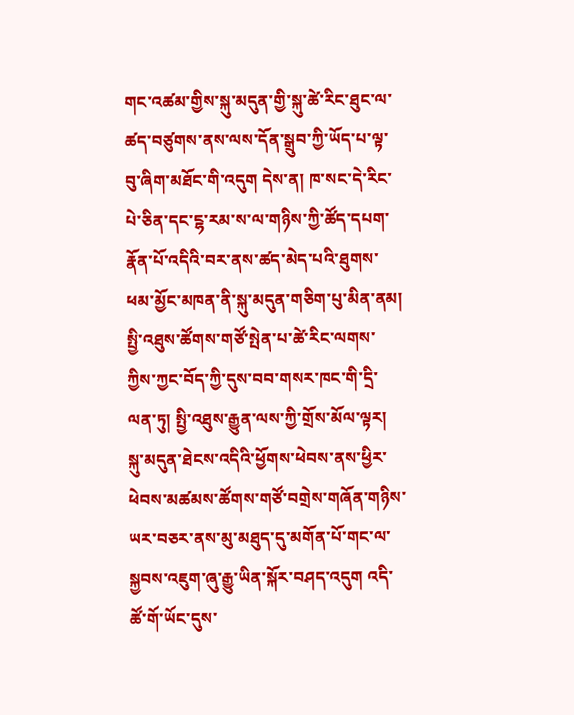གང་འཚམ་གྱིས་སྐུ་མདུན་གྱི་སྐུ་ཚེ་རིང་ཐུང་ལ་ཚད་བཙུགས་ནས་ལས་དོན་སྒྲུབ་ཀྱི་ཡོད་པ་ལྟ་བུ་ཞིག་མཐོང་གི་འདུག དེས་ན། ཁ་སང་དེ་རིང་པེ་ཅིན་དང་ངྷ་རམ་ས་ལ་གཉིས་ཀྱི་ཚོད་དཔག་རྣོན་པོ་འདིའི་བར་ནས་ཚད་མེད་པའི་ཐུགས་ཕམ་མྱོང་མཁན་ནི་སྐུ་མདུན་གཅིག་པུ་མིན་ནམ།
སྤྱི་འཐུས་ཚོགས་གཙོ་སྤེན་པ་ཚེ་རིང་ལགས་ཀྱིས་ཀྱང་བོད་ཀྱི་དུས་བབ་གསར་ཁང་གི་དྲི་ལན་ཏུ། སྤྱི་འཐུས་རྒྱུན་ལས་ཀྱི་གྲོས་མོལ་ལྟར། སྐུ་མདུན་ཐེངས་འདིའི་ཕྱོགས་ཕེབས་ནས་ཕྱིར་ཕེབས་མཚམས་ཚོགས་གཙོ་བགྲེས་གཞོན་གཉིས་ཡར་བཅར་ནས་མུ་མཐུད་དུ་མགོན་པོ་གང་ལ་སྐྱབས་འཇུག་ཞུ་རྒྱུ་ཡིན་སྐོར་བཤད་འདུག འདི་ཚོ་གོ་ཡོང་དུས་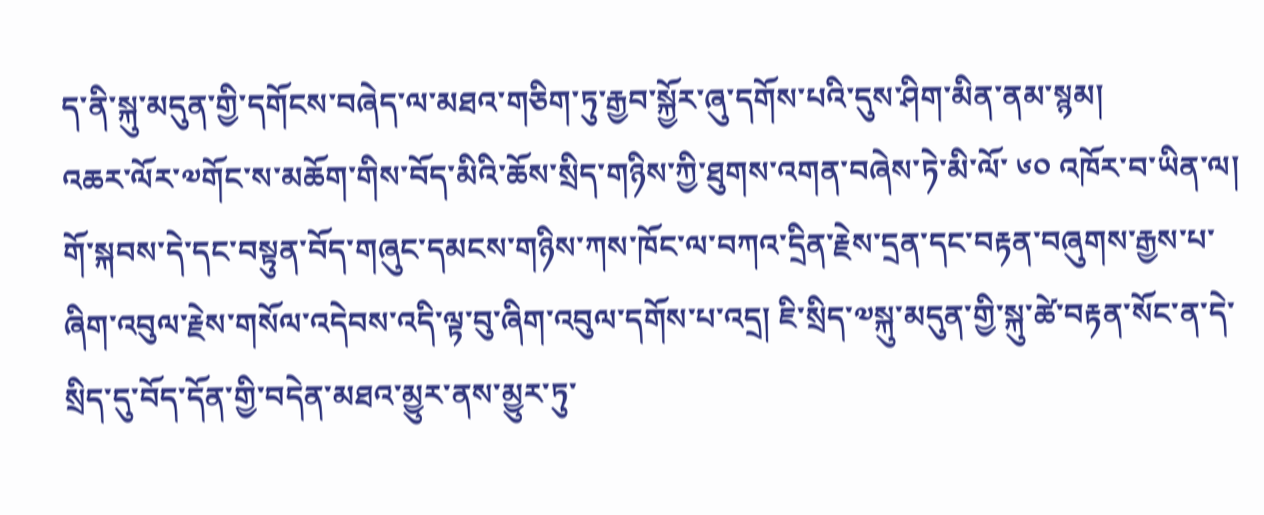ད་ནི་སྐུ་མདུན་གྱི་དགོངས་བཞེད་ལ་མཐའ་གཅིག་ཏུ་རྒྱབ་སྐྱོར་ཞུ་དགོས་པའི་དུས་ཤིག་མིན་ནམ་སྙམ།
འཆར་ལོར་༧གོང་ས་མཆོག་གིས་བོད་མིའི་ཆོས་སྲིད་གཉིས་ཀྱི་ཐུགས་འགན་བཞེས་ཏེ་མི་ལོ་ ༦༠ འཁོར་བ་ཡིན་ལ། གོ་སྐབས་དེ་དང་བསྟུན་བོད་གཞུང་དམངས་གཉིས་ཀས་ཁོང་ལ་བཀའ་དྲིན་རྗེས་དྲན་དང་བརྟན་བཞུགས་རྒྱས་པ་ཞིག་འབུལ་རྗེས་གསོལ་འདེབས་འདི་ལྟ་བུ་ཞིག་འབུལ་དགོས་པ་འདྲ། ཇི་སྲིད་༧སྐུ་མདུན་གྱི་སྐུ་ཚེ་བརྟན་སོང་ན་དེ་སྲིད་དུ་བོད་དོན་གྱི་བདེན་མཐའ་མྱུར་ནས་མྱུར་ཏུ་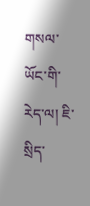གསལ་ཡོང་གི་རེད་ལ། ཇི་སྲིད་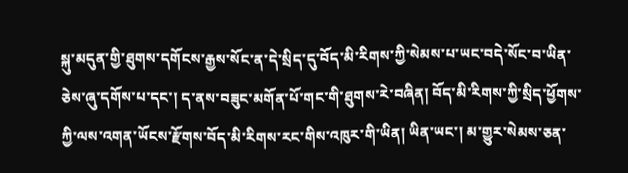སྐུ་མདུན་གྱི་ཐུགས་དགོངས་རྒྱས་སོང་ན་དེ་སྲིད་དུ་བོད་མི་རིགས་ཀྱི་སེམས་པ་ཡང་བདེ་སོང་བ་ཡིན་ཅེས་ཞུ་དགོས་པ་དང་། ད་ནས་བཟུང་མགོན་པོ་གང་གི་ཐུགས་རེ་བཞིན། བོད་མི་རིགས་ཀྱི་སྲིད་ཕྱོགས་ཀྱི་ལས་འགན་ཡོངས་རྫོགས་བོད་མི་རིགས་རང་གིས་འཁུར་གི་ཡིན། ཡིན་ཡང་། མ་གྱུར་སེམས་ཅན་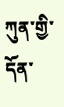ཀུན་གྱི་དོན་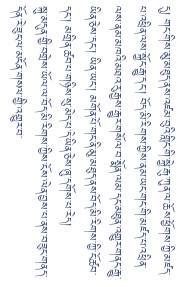དུ། གང་གིས་མུ་མཐུད་ནས་འཛམ་བུའི་གླིང་གི་སྐྱེ་རྒུ་ཀུན་ལ་ཆོས་ཕྱོགས་ཀྱི་མཛད་པ་འཕྲིན་ལས་སྐྱོང་རྒྱུ་དང་། བོད་མི་རིགས་ཀྱིས་ནམ་ཡང་གང་གི་མཛད་པ་འཕྲིན་ལས་ནམ་མཁའི་མཐའ་རུ་རྒྱས་རྒྱུར་གསོལ་བ་སྨོན་ལམ་དང་མཐུན་འགྱུར་གནང་རྒྱུ་ཡིན་ཅེས་དང་། ཡིན་ཡང་། མགོན་པོ་གང་ནི་མུ་མཐུད་ནས་བོད་མི་རིགས་ཀྱི་ངོ་ཚབ་དང་། མགྲིན་ཚབ་པ་གཉིས་སུ་མེད་པ་དེ་ཡིན་ཅེས་ཞུ་དགོས་པ་རེད།
སྐུ་མདུན་གྱི་བགྲེས་ཡོལ་ལ་བོད་མི་རིགས་ཀྱིས་ངོས་ལེན་བྱས་པ་ནས་བཟུང་གནད་དོན་རེ་ཟུང་ལ་མངོན་གསལ་གྱི་འགྱུར་བ་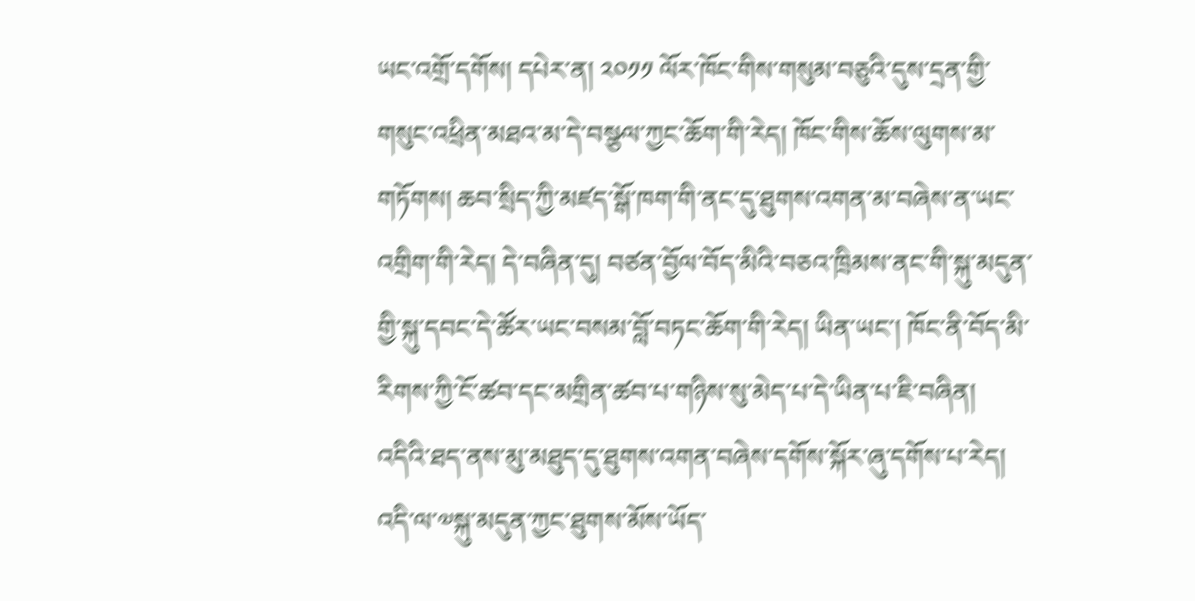ཡང་འགྲོ་དགོས། དཔེར་ན། ༢༠༡༡ ལོར་ཁོང་གིས་གསུམ་བཅུའི་དུས་དྲན་གྱི་གསུང་འཕྲིན་མཐའ་མ་དེ་བསྩལ་ཀྱང་ཆོག་གི་རེད། ཁོང་གིས་ཆོས་ལུགས་མ་གཏོགས། ཆབ་སྲིད་ཀྱི་མཛད་སྒོ་ཁག་གི་ནང་དུ་ཐུགས་འགན་མ་བཞེས་ན་ཡང་འགྲིག་གི་རེད། དེ་བཞིན་དུ། བཙན་བྱོལ་བོད་མིའི་བཅའ་ཁྲིམས་ནང་གི་སྐུ་མདུན་གྱི་སྐུ་དབང་དེ་ཚོར་ཡང་བསམ་བློ་བཏང་ཆོག་གི་རེད། ཡིན་ཡང་། ཁོང་ནི་བོད་མི་རིགས་ཀྱི་ངོ་ཚབ་དང་མགྲིན་ཚབ་པ་གཉིས་སུ་མེད་པ་དེ་ཡིན་པ་ཇི་བཞིན། འདིའི་ཐད་ནས་མུ་མཐུད་དུ་ཐུགས་འགན་བཞེས་དགོས་སྐོར་ཞུ་དགོས་པ་རེད། འདི་ལ་༧སྐུ་མདུན་ཀྱང་ཐུགས་མོས་ཡོད་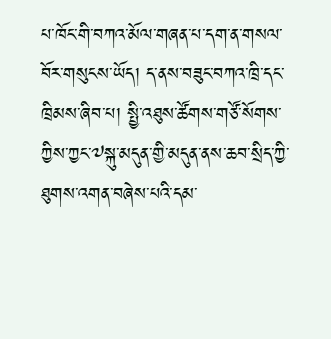པ་ཁོང་གི་བཀའ་མོལ་གཞན་པ་དག་ན་གསལ་བོར་གསུངས་ཡོད། ད་ནས་བཟུང་བཀའ་ཁྲི་དང་ཁྲིམས་ཞིབ་པ། སྤྱི་འཐུས་ཚོགས་གཙོ་སོགས་ཀྱིས་ཀྱང་༧སྐུ་མདུན་གྱི་མདུན་ནས་ཆབ་སྲིད་ཀྱི་ཐུགས་འགན་བཞེས་པའི་དམ་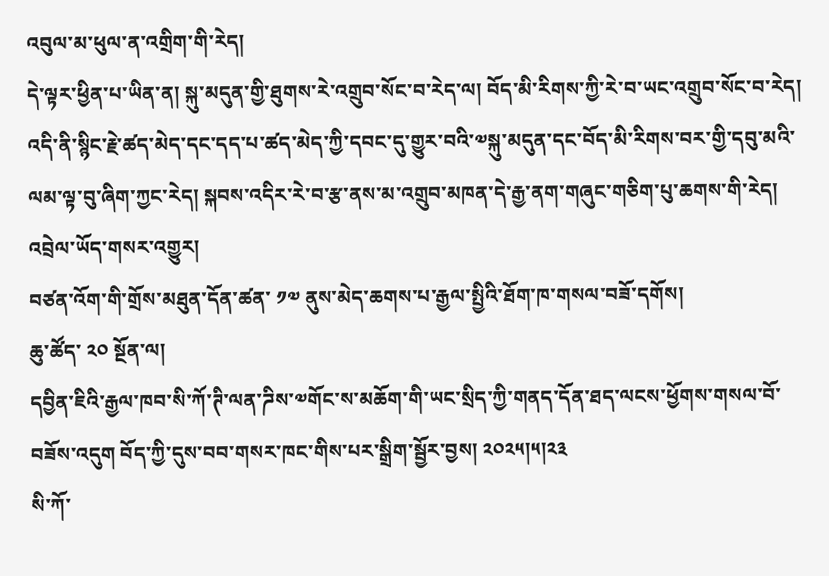འབུལ་མ་ཕུལ་ན་འགྲིག་གི་རེད།
དེ་ལྟར་ཕྱིན་པ་ཡིན་ན། སྐུ་མདུན་གྱི་ཐུགས་རེ་འགྲུབ་སོང་བ་རེད་ལ། བོད་མི་རིགས་ཀྱི་རེ་བ་ཡང་འགྲུབ་སོང་བ་རེད། འདི་ནི་སྙིང་རྗེ་ཚད་མེད་དང་དད་པ་ཚད་མེད་ཀྱི་དབང་དུ་གྱུར་བའི་༧སྐུ་མདུན་དང་བོད་མི་རིགས་བར་གྱི་དབུ་མའི་ལམ་ལྟ་བུ་ཞིག་ཀྱང་རེད། སྐབས་འདིར་རེ་བ་རྩ་ནས་མ་འགྲུབ་མཁན་དེ་རྒྱ་ནག་གཞུང་གཅིག་པུ་ཆགས་གི་རེད།
འབྲེལ་ཡོད་གསར་འགྱུར།
བཙན་འོག་གི་གྲོས་མཐུན་དོན་ཚན་ ༡༧ ནུས་མེད་ཆགས་པ་རྒྱལ་སྤྱིའི་ཐོག་ཁ་གསལ་བཟོ་དགོས།
ཆུ་ཚོད་ ༢༠ སྔོན་ལ།
དབྱིན་ཇིའི་རྒྱལ་ཁབ་སི་ཀོ་ཊི་ལན་ཌིས་༧གོང་ས་མཆོག་གི་ཡང་སྲིད་ཀྱི་གནད་དོན་ཐད་ལངས་ཕྱོགས་གསལ་བོ་བཟོས་འདུག བོད་ཀྱི་དུས་བབ་གསར་ཁང་གིས་པར་སྒྲིག་སྦྱོར་བྱས། ༢༠༢༥།༥།༢༣
སི་ཀོ་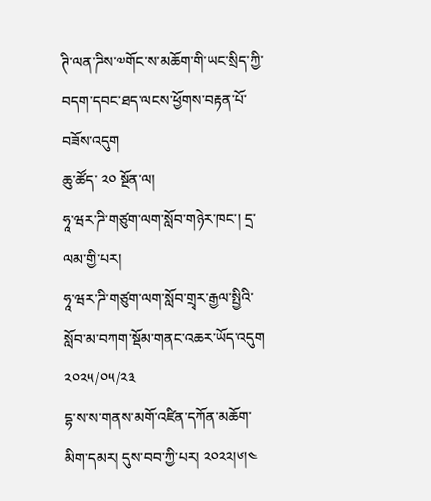ཊི་ལན་ཌིས་༧གོང་ས་མཆོག་གི་ཡང་སྲིད་ཀྱི་བདག་དབང་ཐད་ལངས་ཕྱོགས་བརྟན་པོ་བཟོས་འདུག
ཆུ་ཚོད་ ༢༠ སྔོན་ལ།
ཧཱ་ཝར་ཌི་གཙུག་ལག་སློབ་གཉེར་ཁང་། དྲ་ལམ་གྱི་པར།
ཧཱ་ཝར་ཌི་གཙུག་ལག་སློབ་གྲྭར་རྒྱལ་སྤྱིའི་སློབ་མ་བཀག་སྡོམ་གནང་འཆར་ཡོད་འདུག
༢༠༢༥/༠༥/༢༣
དྷ་ས་ས་གནས་མགོ་འཛིན་དཀོན་མཆོག་མིག་དམར། དུས་བབ་ཀྱི་པར། ༢༠༢༢།༦།༤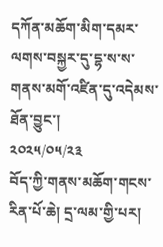དཀོན་མཆོག་མིག་དམར་ལགས་བསྐྱར་དུ་དྷ་ས་ས་གནས་མགོ་འཛིན་དུ་འདེམས་ཐོན་བྱུང་།
༢༠༢༥/༠༥/༢༣
བོད་ཀྱི་གནས་མཆོག་གངས་རིན་པོ་ཆེ། དྲ་ལམ་གྱི་པར།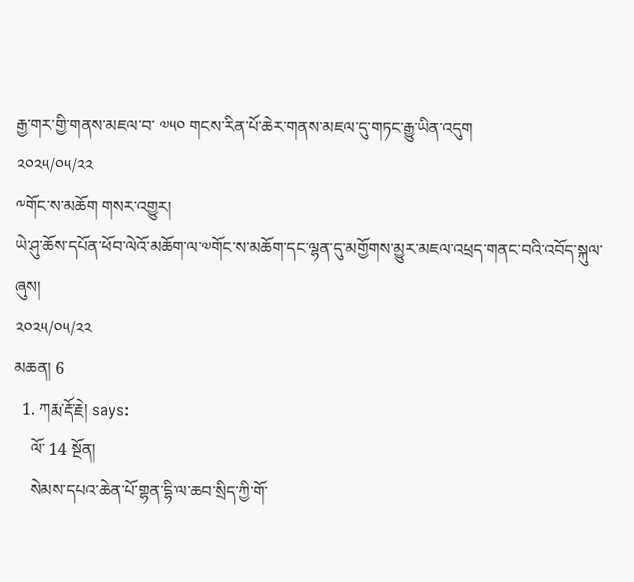རྒྱ་གར་གྱི་གནས་མཇལ་བ་ ༧༥༠ གངས་རིན་པོ་ཆེར་གནས་མཇལ་དུ་གཏང་རྒྱུ་ཡིན་འདུག
༢༠༢༥/༠༥/༢༢
༸གོང་ས་མཆོག གསར་འགྱུར།
ཡེ་ཤུ་ཆོས་དཔོན་ཕོབ་ལེའོ་མཆོག་ལ་༧གོང་ས་མཆོག་དང་ལྷན་དུ་མགྱོགས་མྱུར་མཇལ་འཕྲད་གནང་བའི་འབོད་སྐུལ་ཞུས།
༢༠༢༥/༠༥/༢༢
མཆན། 6
  1. ཀརྨ་རྡོ་རྗེ། says:
    ལོ་ 14 སྔོན།
    སེམས་དཔའ་ཆེན་པོ་གྷན་དྷི་ལ་ཆབ་སྲིད་ཀྱི་གོ་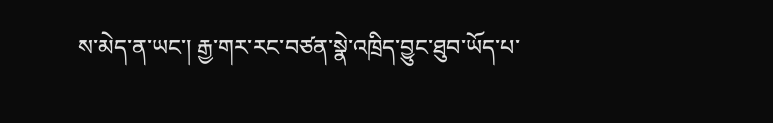ས་མེད་ན་ཡང་། རྒྱ་གར་རང་བཙན་སྣེ་འཁྲིད་བྱུང་ཐུབ་ཡོད་པ་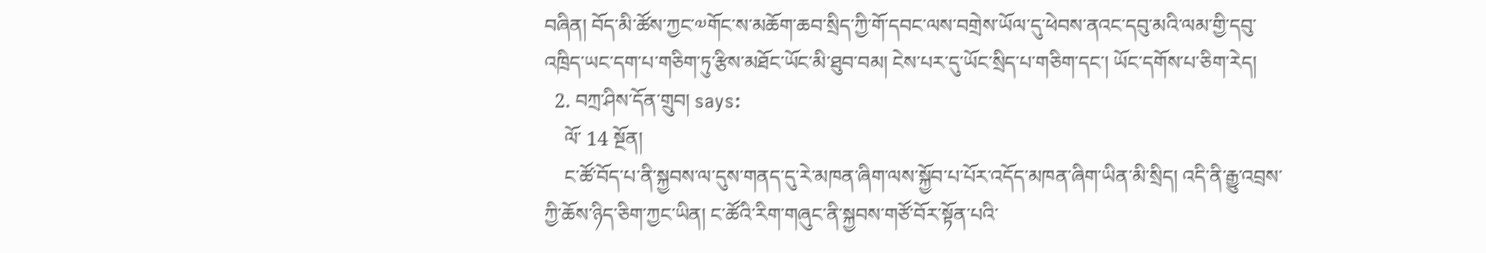བཞིན། བོད་མི་ཚོས་ཀྱང་༧གོང་ས་མཆོག་ཆབ་སྲིད་ཀྱི་གོ་དབང་ལས་བགྲེས་ཡོལ་དུ་ཕེབས་ནའང་དབུ་མའི་ལམ་གྱི་དབུ་འཁྲིད་ཡང་དག་པ་གཅིག་ཏུ་རྩིས་མཐོང་ཡོང་མི་ཐུབ་བམ། ངེས་པར་དུ་ཡོང་སྲིད་པ་གཅིག་དང་། ཡོང་དགོས་པ་ཅིག་རེད།
  2. བཀྲ་ཤིས་དོན་གྲུབ། says:
    ལོ་ 14 སྔོན།
    ང་ཚོ་བོད་པ་ནི་སྐྱབས་ལ་དུས་གནད་དུ་རེ་མཁན་ཞིག་ལས་སྐྱོབ་པ་པོར་འདོད་མཁན་ཞིག་ཡིན་མི་སྲིད། འདི་ནི་རྒྱུ་འབྲས་ཀྱི་ཆོས་ཉིད་ཅིག་ཀྱང་ཡིན། ང་ཚོའི་རིག་གཞུང་ནི་སྐྱབས་གཙོ་བོར་སྟོན་པའི་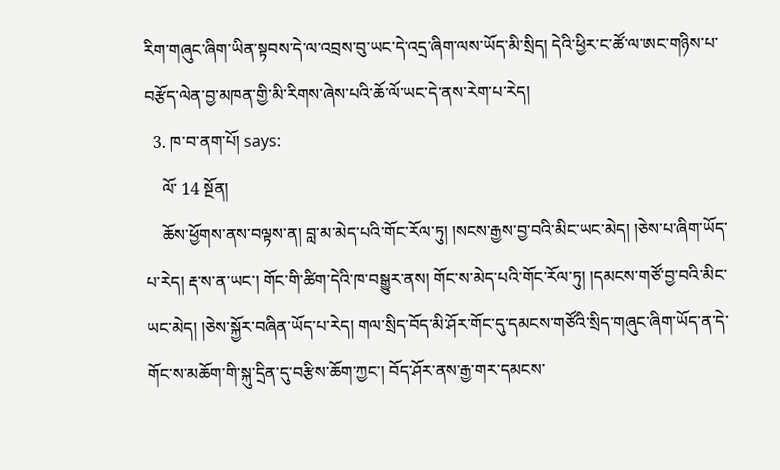རིག་གཞུང་ཞིག་ཡིན་སྟབས་དེ་ལ་འབྲས་བུ་ཡང་དེ་འདྲ་ཞིག་ལས་ཡོད་མི་སྲིད། དེའི་ཕྱིར་ང་ཚོ་ལ་ཨང་གཉིས་པ་བརྩོད་ལེན་བྱ་མཁན་གྱི་མི་རིགས་ཞེས་པའི་ཆོ་ལོ་ཡང་དེ་ནས་རེག་པ་རེད།
  3. ཁ་བ་ནག་པོ། says:
    ལོ་ 14 སྔོན།
    ཆོས་ཕྱོགས་ནས་བལྟས་ན། བླ་མ་མེད་པའི་གོང་རོལ་ཏུ། །སངས་རྒྱས་བྱ་བའི་མིང་ཡང་མེད། །ཅེས་པ་ཞིག་ཡོད་པ་རེད། རྡ་ས་ན་ཡང་། གོང་གི་ཚིག་དེའི་ཁ་བསྒྱུར་ནས། གོང་ས་མེད་པའི་གོང་རོལ་ཏུ། །དམངས་གཙོ་བྱ་བའི་མིང་ཡང་མེད། །ཅེས་སྐྱོར་བཞིན་ཡོད་པ་རེད། གལ་སྲིད་བོད་མི་ཤོར་གོང་དུ་དམངས་གཙོའི་སྲིད་གཞུང་ཞིག་ཡོད་ན་དེ་གོང་ས་མཆོག་གི་སྐུ་དྲིན་དུ་བརྩིས་ཆོག་ཀྱང་། བོད་ཤོར་ནས་རྒྱ་གར་དམངས་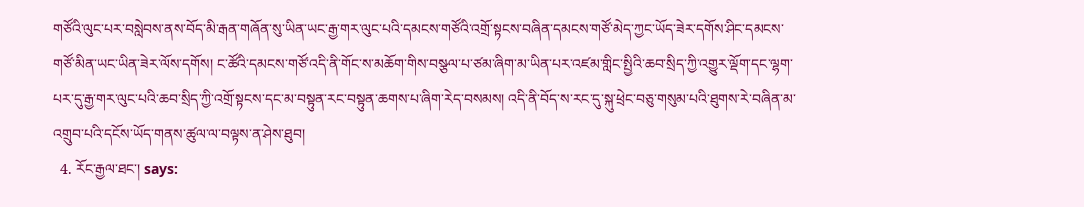གཙོའི་ལུང་པར་བསླེབས་ནས་བོད་མི་རྒན་གཞོན་སུ་ཡིན་ཡང་རྒྱ་གར་ལུང་པའི་དམངས་གཙོའི་འགྲོ་སྟངས་བཞིན་དམངས་གཙོ་མེད་ཀྱང་ཡོད་ཟེར་དགོས་ཤིང་དམངས་གཙོ་མིན་ཡང་ཡིན་ཟེར་ལོས་དགོས། ང་ཚོའི་དམངས་གཙོ་འདི་ནི་གོང་ས་མཆོག་གིས་བསྩལ་པ་ཙམ་ཞིག་མ་ཡིན་པར་འཛམ་གླིང་སྤྱིའི་ཆབ་སྲིད་ཀྱི་འགྱུར་ལྡོག་དང་ལྷག་པར་དུ་རྒྱ་གར་ལུང་པའི་ཆབ་སྲིད་ཀྱི་འགྲོ་སྟངས་དང་མ་བསྟུན་རང་བསྟུན་ཆགས་པ་ཞིག་རེད་བསམས། འདི་ནི་བོད་ས་རང་དུ་སྐུ་ཕྲེང་བཅུ་གསུམ་པའི་ཐུགས་རེ་བཞིན་མ་འགྲུབ་པའི་དངོས་ཡོད་གནས་ཚུལ་ལ་བལྟས་ན་ཤེས་ཐུབ།
  4. རོང་རྒྱལ་ཐང་། says: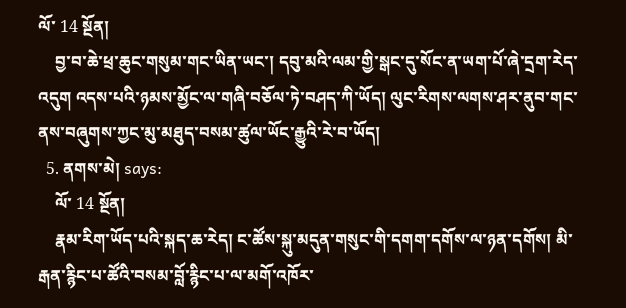ལོ་ 14 སྔོན།
    བྱ་བ་ཆེ་ཕྲ་ཆུང་གསུམ་གང་ཡིན་ཡང་། དབུ་མའི་ལམ་གྱི་སྒང་དུ་སོང་ན་ཡག་པོ་ཞེ་དྲག་རེད་འདུག འདས་པའི་ཉམས་མྱོང་ལ་གཞི་བཅོལ་ཏེ་བཤད་ཀི་ཡོད། ལུང་རིགས་ལགས་ཤར་ནུབ་གང་ནས་བཞུགས་ཀྱང་མུ་མཐུད་བསམ་ཚུལ་ཡོང་རྒྱུའི་རེ་བ་ཡོད།
  5. ནགས་མེ། says:
    ལོ་ 14 སྔོན།
    རྣམ་རིག་ཡོད་པའི་སྐད་ཆ་རེད། ང་ཚོས་སྐུ་མདུན་གསུང་གི་དགག་དགོས་ལ་ཉན་དགོས། མི་རྒན་རྙིང་པ་ཚོའི་བསམ་བློ་རྙིང་པ་ལ་མགོ་འཁོར་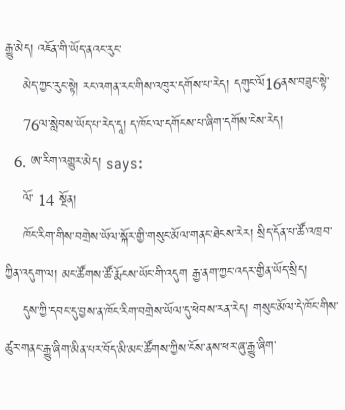རྒྱུ་མེད། འཇོན་གི་ཡོད་ནའང་རུང་
    མེད་ཀྱང་རུང་སྟེ། རང་འགན་རང་གིས་འཁུར་དགོས་པ་རེད། དགུང་ལོ16ནས་བཟུང་སྟེ་
    76ལ་སླེབས་ཡོད་པ་རེད་དཱ། ད་ཁོང་ལ་དགོངས་པ་ཞིག་དགོས་ངེས་རེད།
  6. ཨ་རིག་འགྱུར་མེད། says:
    ལོ་ 14 སྔོན།
    ཁོང་རིག་གིས་བགྲེས་ཡོལ་སྐོར་གྱི་གསུང་མོལ་གནང་ཐེངས་རེར། སྲིད་དོན་པ་ཚོ་འཁྲབ་ཀྱིན་འདུག་ལ། མང་ཚོགས་ཚོ་རྨོངས་ཡོང་གི་འདུག རྒྱ་ནག་ཀྱང་འདར་གྱིན་ཡོད་སྲིད།
    དུས་ཀྱི་དབང་དུ་བྱས་ན་ཁོང་རིག་བགྲེས་ཡོལ་དུ་ཕེབས་རན་རེད། གསུང་མོལ་དེ་ཁོང་གིས་ཚུར་གནང་རྒྱུ་ཞིག་མིན་པར་བོད་མི་མང་ཚོགས་ཀྱིས་ངོས་ནས་ཕར་ཞུ་རྒྱུ་ཞིག་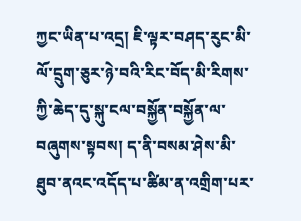ཀྱང་ཡིན་པ་འདྲ། ཇི་ལྟར་བཤད་རུང་མི་ལོ་དྲུག་ཅུར་ཉེ་བའི་རིང་བོད་མི་རིགས་ཀྱི་ཆེད་དུ་སྐུ་ངལ་བསྐྱོན་བསྐྱོན་ལ་བཞུགས་སྟབས། ད་ནི་བསམ་ཤེས་མི་ཐུབ་ནའང་འདོད་པ་ཚིམ་ན་འགྲིག་པར་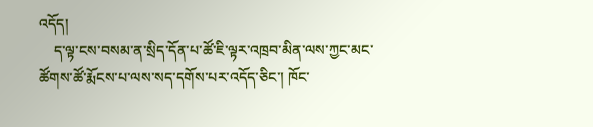འདོད།
    ད་ལྟ་ངས་བསམ་ན་སྲིད་དོན་པ་ཚོ་ཇི་ལྟར་འཁྲབ་མིན་ལས་ཀྱང་མང་ཚོགས་ཚོ་རྨོངས་པ་ལས་སད་དགོས་པར་འདོད་ཅིང་། ཁོང་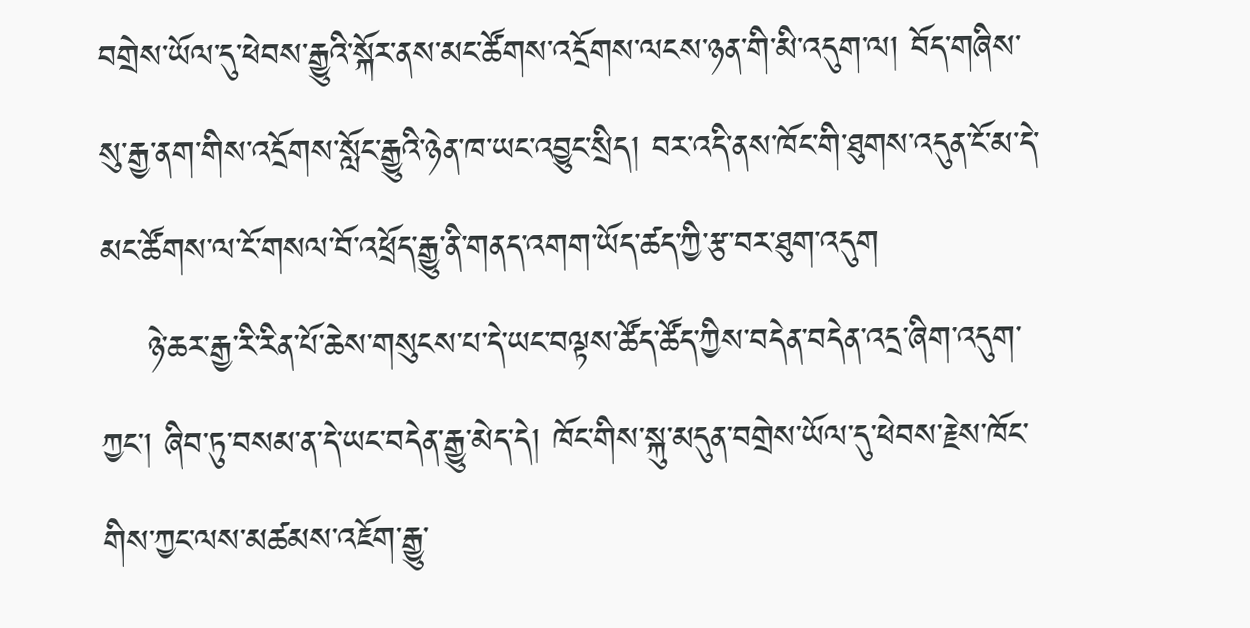བགྲེས་ཡོལ་དུ་ཕེབས་རྒྱུའི་སྐོར་ནས་མང་ཚོགས་འདྲོགས་ལངས་ཉན་གི་མི་འདུག་ལ། བོད་གཞིས་སུ་རྒྱ་ནག་གིས་འདྲོགས་སློང་རྒྱུའི་ཉེན་ཁ་ཡང་འབྱུང་སྲིད། བར་འདི་ནས་ཁོང་གི་ཐུགས་འདུན་ངོ་མ་དེ་མང་ཚོགས་ལ་ངོ་གསལ་བོ་འཕྲོད་རྒྱུ་ནི་གནད་འགག་ཡོད་ཚད་ཀྱི་རྩ་བར་ཐུག་འདུག
    ཉེ་ཆར་རྒྱ་རི་རིན་པོ་ཆེས་གསུངས་པ་དེ་ཡང་བལྟས་ཚོད་ཚོད་ཀྱིས་བདེན་བདེན་འདྲ་ཞིག་འདུག་ཀྱང་། ཞིབ་ཏུ་བསམ་ན་དེ་ཡང་བདེན་རྒྱུ་མེད་དེ། ཁོང་གིས་སྐུ་མདུན་བགྲེས་ཡོལ་དུ་ཕེབས་རྗེས་ཁོང་གིས་ཀྱང་ལས་མཚམས་འཇོག་རྒྱུ་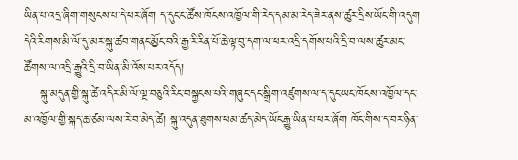ཡིན་པ་འདྲ་ཞིག་གསུངས་པ་དེ་ཕར་ཞོག ད་དུང་ང་ཚོས་ཁོངས་འཁྱོལ་གི་རེད་དམ་མ་རེད་ཟེར་ནས་ཚུར་དྲིས་ཡོང་གི་འདུག དེའི་རིགས་མི་ལོ་དུ་མར་སྐུ་ཚབ་གནང་མྱོང་བའི་རྒྱ་རི་རིན་པོ་ཆེ་ལྟ་བུ་དག་ལ་ཕར་འདྲི་དགོས་པའི་དྲི་བ་ལས་ཚུར་མང་ཚོགས་ལ་འདྲི་རྒྱུའི་དྲི་བ་ཡིན་མི་འོས་པར་འདོད།
    སྐུ་མདུན་གྱི་སྐུ་ཚེ་འདིར་མི་ལོ་ལྔ་བཅུའི་རིང་བསྐྱངས་པའི་གཞུང་དང་སྒྲིག་འཛུགས་ལ་ད་དུང་ཡང་ཁོངས་འཁྱོལ་དང་མ་འཁྱོལ་གྱི་སྐད་ཆ་ཙམ་ལས་རེ་བ་མེད་ཚེ། སྐུ་འདུན་ཐུགས་ཕམ་ཚད་མེད་ཡོང་རྒྱུ་ཡིན་པ་ཕར་ཞོག ཁོང་གིས་ད་བར་ཉིན་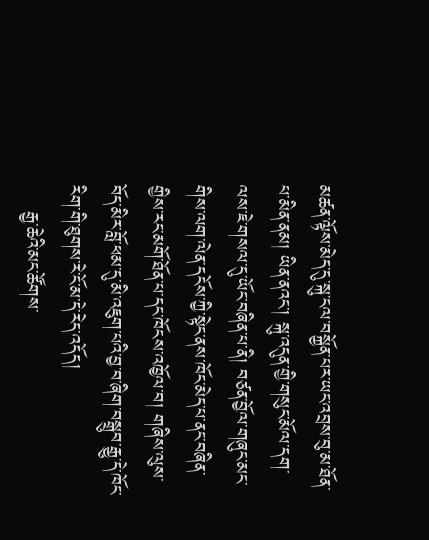མཚན་ལྟོས་མེད་དུ་སྐུ་ངལ་བསྐྱོན་པར་ཡང་འབྲས་བུ་མ་ཐོན་པ་མིན་ནམ། ཡིན་ནའང་། སྐུ་འདུན་གྱི་གསུང་མོལ་དག་ལས་ཇེ་གསལ་དུ་ཡོང་བཞིན་པ་ནི། བཙན་བྱོལ་གཞུང་མང་གིས་ལག་ལེན་དངོས་ཀྱི་སྟེང་ནས་ཁོང་མེད་པ་ནང་བཞིན་གྱིས་རང་མགོ་ཐོན་པ་དང་ཁོངས་འཁྱོལ་བ། གཞིས་ལུས་བོད་མིར་བློ་ཕམ་དུ་མི་འཇུག་པའི་བྱ་བ་ཞིག་བསྒྲུབ་རྒྱུ་དེ་ཁོང་རིག་གི་ཐུགས་རེ་ངོ་མ་དེ་རེད་འདོད།
    རྒྱ་ཆེའི་མང་ཚོགས་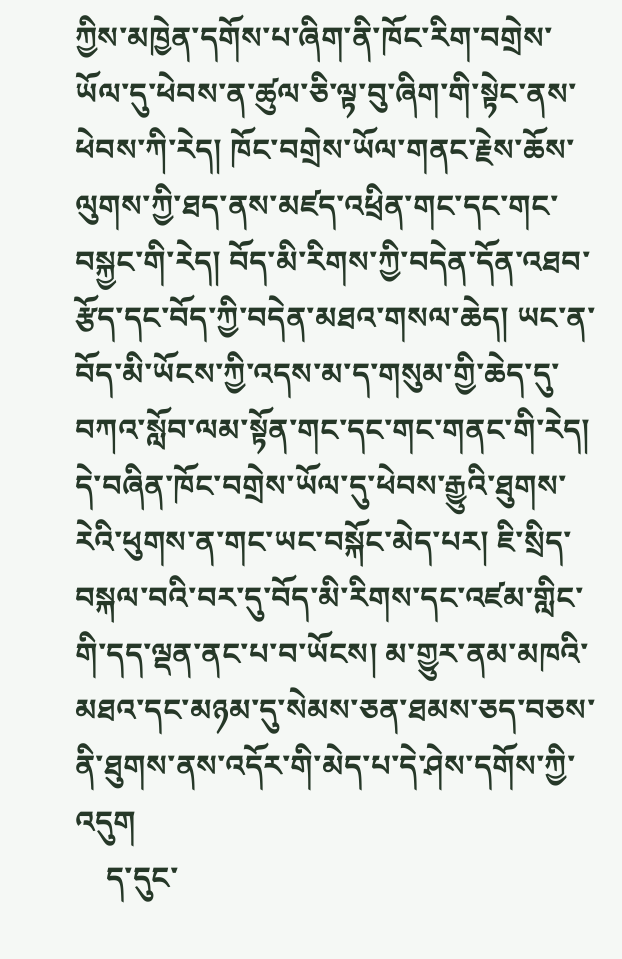ཀྱིས་མཁྱེན་དགོས་པ་ཞིག་ནི་ཁོང་རིག་བགྲེས་ཡོལ་དུ་ཕེབས་ན་ཚུལ་ཅི་ལྟ་བུ་ཞིག་གི་སྟེང་ནས་ཕེབས་ཀི་རེད། ཁོང་བགྲེས་ཡོལ་གནང་རྗེས་ཆོས་ལུགས་ཀྱི་ཐད་ནས་མཛད་འཕྲིན་གང་དང་གང་བསྐྱང་གི་རེད། བོད་མི་རིགས་ཀྱི་བདེན་དོན་འཐབ་རྩོད་དང་བོད་ཀྱི་བདེན་མཐའ་གསལ་ཆེད། ཡང་ན་བོད་མི་ཡོངས་ཀྱི་འདས་མ་ད་གསུམ་གྱི་ཆེད་དུ་བཀའ་སློབ་ལམ་སྟོན་གང་དང་གང་གནང་གི་རེད། དེ་བཞིན་ཁོང་བགྲེས་ཡོལ་དུ་ཕེབས་རྒྱུའི་ཐུགས་རེའི་ཕུགས་ན་གང་ཡང་བསྐོང་མེད་པར། ཇི་སྲིད་བསྐལ་བའི་བར་དུ་བོད་མི་རིགས་དང་འཛམ་གླིང་གི་དད་ལྡན་ནང་པ་བ་ཡོངས། མ་གྱུར་ནམ་མཁའི་མཐའ་དང་མཉམ་དུ་སེམས་ཅན་ཐམས་ཅད་བཅས་ནི་ཐུགས་ནས་འདོར་གི་མེད་པ་དེ་ཤེས་དགོས་ཀྱི་འདུག
    ད་དུང་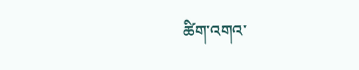ཚིག་འགའ་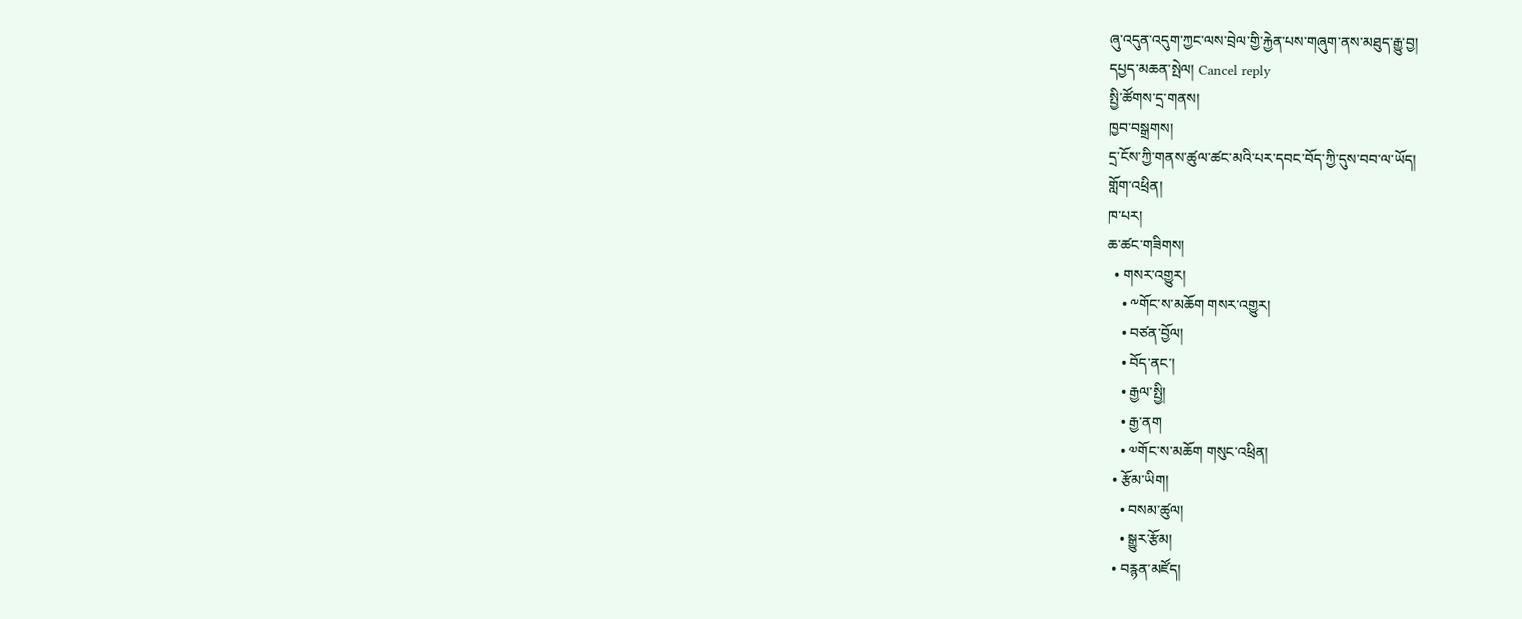ཞུ་འདུན་འདུག་ཀྱང་ལས་བྲེལ་གྱི་རྐྱེན་པས་གཞུག་ནས་མཐུད་རྒྱུ་བྱ།
དཔྱད་མཆན་སྤེལ། Cancel reply
སྤྱི་ཚོགས་དྲ་གནས།
ཁྱབ་བསྒྲགས།
དྲ་ངོས་ཀྱི་གནས་ཚུལ་ཚང་མའི་པར་དབང་བོད་ཀྱི་དུས་བབ་ལ་ཡོད།
གློག་འཕྲིན།
ཁ་པར།
ཆ་ཚང་གཟིགས།
  • གསར་འགྱུར།
    • ༸གོང་ས་མཆོག གསར་འགྱུར།
    • བཙན་བྱོལ།
    • བོད་ནང་།
    • རྒྱལ་སྤྱི།
    • རྒྱ་ནག
    • ༧གོང་ས་མཆོག གསུང་འཕྲིན།
  • རྩོམ་ཡིག།
    • བསམ་ཚུལ།
    • སྒྱུར་རྩོམ།
  • བརྙན་མཛོད།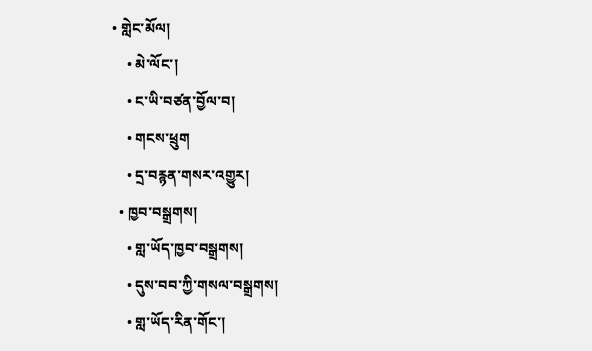• གླེང་མོལ།
    • མེ་ལོང་།
    • ང་ཡི་བཙན་བྱོལ་བ།
    • གངས་ཕྲུག
    • དྲ་བརྙན་གསར་འགྱུར།
  • ཁྱབ་བསྒྲགས།
    • གླ་ཡོད་ཁྱབ་བསྒྲགས།
    • དུས་བབ་ཀྱི་གསལ་བསྒྲགས།
    • གླ་ཡོད་རིན་གོང་།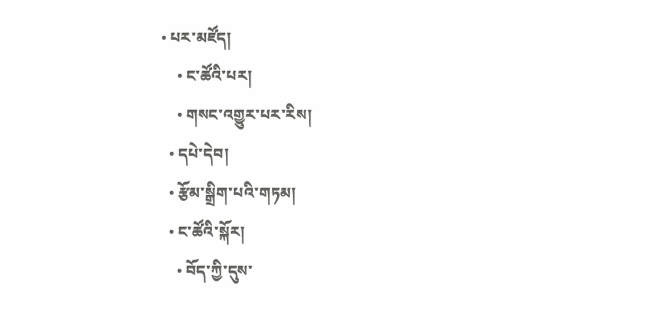• པར་མཛོད།
    • ང་ཚོའི་པར།
    • གསང་འགྱུར་པར་རིས།
  • དཔེ་དེབ།
  • རྩོམ་སྒྲིག་པའི་གཏམ།
  • ང་ཚོའི་སྐོར།
    • བོད་ཀྱི་དུས་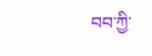བབ་ཀྱི་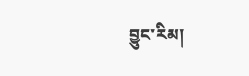བྱུང་རིམ།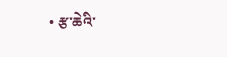• རྩ་ཆེའི་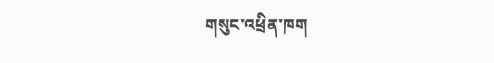གསུང་འཕྲིན་ཁག